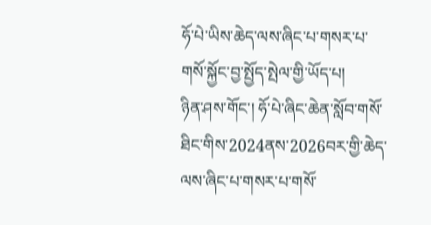ཧོ་པེ་ཡིས་ཆེད་ལས་ཞིང་པ་གསར་པ་གསོ་སྐྱོང་བྱ་སྤྱོད་སྤེལ་གྱི་ཡོད་པ།
ཉིན་ཤས་གོང་། ཧོ་པེ་ཞིང་ཆེན་སློབ་གསོ་ཐིང་གིས་2024ནས་2026བར་གྱི་ཆེད་ལས་ཞིང་པ་གསར་པ་གསོ་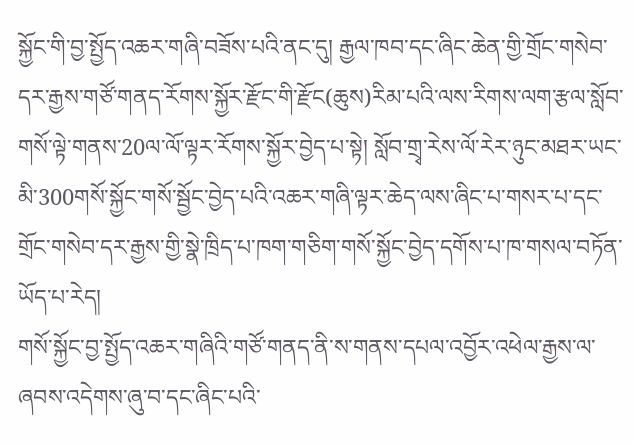སྐྱོང་གི་བྱ་སྤྱོད་འཆར་གཞི་བཟོས་པའི་ནང་དུ། རྒྱལ་ཁབ་དང་ཞིང་ཆེན་གྱི་གྲོང་གསེབ་དར་རྒྱས་གཙོ་གནད་རོགས་སྐྱོར་རྫོང་གི་རྫོང(ཆུས)རིམ་པའི་ལས་རིགས་ལག་རྩལ་སློབ་གསོ་ལྟེ་གནས་20ལ་ལོ་ལྟར་རོགས་སྐྱོར་བྱེད་པ་སྟེ། སློབ་གྲྭ་རེས་ལོ་རེར་ཉུང་མཐར་ཡང་མི་300གསོ་སྐྱོང་གསོ་སྦྱོང་བྱེད་པའི་འཆར་གཞི་ལྟར་ཆེད་ལས་ཞིང་པ་གསར་པ་དང་གྲོང་གསེབ་དར་རྒྱས་གྱི་སྣེ་ཁྲིད་པ་ཁག་གཅིག་གསོ་སྐྱོང་བྱེད་དགོས་པ་ཁ་གསལ་བཏོན་ཡོད་པ་རེད།
གསོ་སྐྱོང་བྱ་སྤྱོད་འཆར་གཞིའི་གཙོ་གནད་ནི་ས་གནས་དཔལ་འབྱོར་འཕེལ་རྒྱས་ལ་ཞབས་འདེགས་ཞུ་བ་དང་ཞིང་པའི་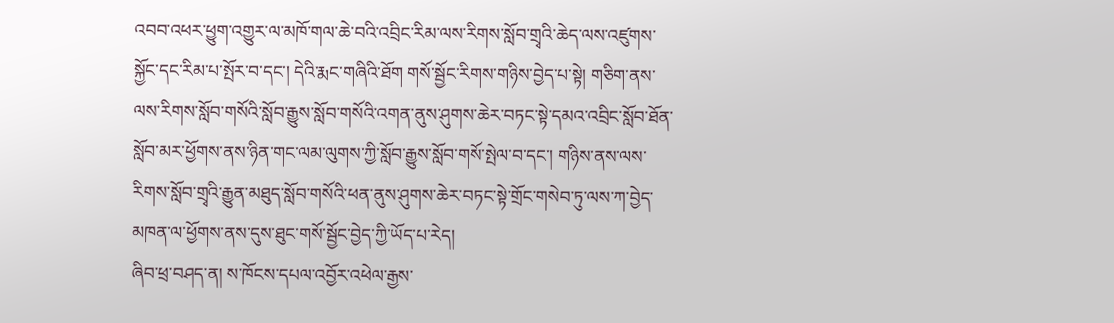འབབ་འཕར་ཕྱུག་འགྱུར་ལ་མཁོ་གལ་ཆེ་བའི་འབྲིང་རིམ་ལས་རིགས་སློབ་གྲྭའི་ཆེད་ལས་འཛུགས་སྐྱོང་དང་རིམ་པ་སྤོར་བ་དང་། དེའི་རྨང་གཞིའི་ཐོག གསོ་སྦྱོང་རིགས་གཉིས་བྱེད་པ་སྟེ། གཅིག་ནས་ལས་རིགས་སློབ་གསོའི་སློབ་རྒྱུས་སློབ་གསོའི་འགན་ནུས་ཤུགས་ཆེར་བཏང་སྟེ་དམའ་འབྲིང་སློབ་ཐོན་སློབ་མར་ཕྱོགས་ནས་ཉིན་གང་ལམ་ལུགས་ཀྱི་སློབ་རྒྱུས་སློབ་གསོ་སྤེལ་བ་དང་། གཉིས་ནས་ལས་རིགས་སློབ་གྲྭའི་རྒྱུན་མཐུད་སློབ་གསོའི་ཕན་ནུས་ཤུགས་ཆེར་བཏང་སྟེ་གྲོང་གསེབ་ཏུ་ལས་ཀ་བྱེད་མཁན་ལ་ཕྱོགས་ནས་དུས་ཐུང་གསོ་སྦྱོང་བྱེད་ཀྱི་ཡོད་པ་རེད།
ཞིབ་ཕྲ་བཤད་ན། ས་ཁོངས་དཔལ་འབྱོར་འཕེལ་རྒྱས་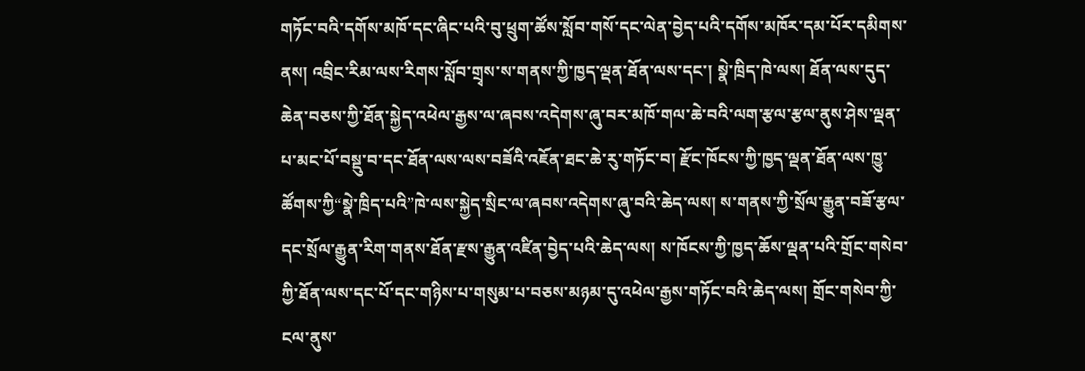གཏོང་བའི་དགོས་མཁོ་དང་ཞིང་པའི་བུ་ཕྲུག་ཚོས་སློབ་གསོ་དང་ལེན་བྱེད་པའི་དགོས་མཁོར་དམ་པོར་དམིགས་ནས། འབྲིང་རིམ་ལས་རིགས་སློབ་གྲྭས་ས་གནས་ཀྱི་ཁྱད་ལྡན་ཐོན་ལས་དང་། སྣེ་ཁྲིད་ཁེ་ལས། ཐོན་ལས་དུད་ཆེན་བཅས་ཀྱི་ཐོན་སྐྱེད་འཕེལ་རྒྱས་ལ་ཞབས་འདེགས་ཞུ་བར་མཁོ་གལ་ཆེ་བའི་ལག་རྩལ་རྩལ་ནུས་ཤེས་ལྡན་པ་མང་པོ་བསྡུ་བ་དང་ཐོན་ལས་ལས་བཟོའི་འཇོན་ཐང་ཆེ་རུ་གཏོང་བ། རྫོང་ཁོངས་ཀྱི་ཁྱད་ལྡན་ཐོན་ལས་ཁྱུ་ཚོགས་ཀྱི“སྣེ་ཁྲིད་པའི”ཁེ་ལས་སྐྱེད་སྲིང་ལ་ཞབས་འདེགས་ཞུ་བའི་ཆེད་ལས། ས་གནས་ཀྱི་སྲོལ་རྒྱུན་བཟོ་རྩལ་དང་སྲོལ་རྒྱུན་རིག་གནས་ཐོན་རྫས་རྒྱུན་འཛིན་བྱེད་པའི་ཆེད་ལས། ས་ཁོངས་ཀྱི་ཁྱད་ཆོས་ལྡན་པའི་གྲོང་གསེབ་ཀྱི་ཐོན་ལས་དང་པོ་དང་གཉིས་པ་གསུམ་པ་བཅས་མཉམ་དུ་འཕེལ་རྒྱས་གཏོང་བའི་ཆེད་ལས། གྲོང་གསེབ་ཀྱི་ངལ་ནུས་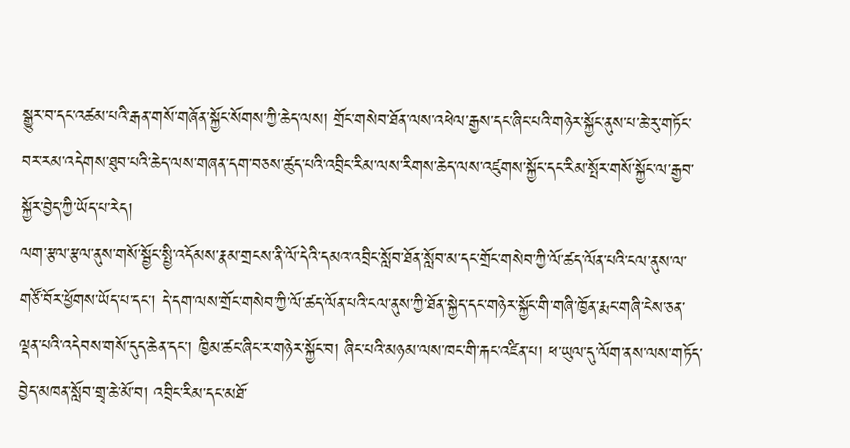སྒྱུར་བ་དང་འཚམ་པའི་རྒན་གསོ་གཞོན་སྐྱོང་སོགས་ཀྱི་ཆེད་ལས། གྲོང་གསེབ་ཐོན་ལས་འཕེལ་རྒྱས་དང་ཞིང་པའི་གཉེར་སྐྱོང་ནུས་པ་ཆེ་རུ་གཏོང་བར་རམ་འདེགས་ཐུབ་པའི་ཆེད་ལས་གཞན་དག་བཅས་ཚུད་པའི་འབྲིང་རིམ་ལས་རིགས་ཆེད་ལས་འཛུགས་སྐྱོང་དང་རིམ་སྤོར་གསོ་སྐྱོང་ལ་རྒྱབ་སྐྱོར་བྱེད་ཀྱི་ཡོད་པ་རེད།
ལག་རྩལ་རྩལ་ནུས་གསོ་སྦྱོང་སྤྱི་འདོམས་རྣམ་གྲངས་ནི་ལོ་དེའི་དམའ་འབྲིང་སློབ་ཐོན་སློབ་མ་དང་གྲོང་གསེབ་ཀྱི་ལོ་ཚད་ལོན་པའི་ངལ་ནུས་ལ་གཙོ་བོར་ཕྱོགས་ཡོད་པ་དང་། དེ་དག་ལས་གྲོང་གསེབ་ཀྱི་ལོ་ཚད་ལོན་པའི་ངལ་ནུས་ཀྱི་ཐོན་སྐྱེད་དང་གཉེར་སྐྱོང་གི་གཞི་ཁྱོན་རྨང་གཞི་ངེས་ཅན་ལྡན་པའི་འདེབས་གསོ་དུད་ཆེན་དང་། ཁྱིམ་ཚང་ཞིང་ར་གཉེར་སྐྱོང་བ། ཞིང་པའི་མཉམ་ལས་ཁང་གི་རྐང་འཛིན་པ། ཕ་ཡུལ་དུ་ལོག་ནས་ལས་གཏོད་བྱེད་མཁན་སློབ་གྲྭ་ཆེ་མོ་བ། འབྲིང་རིམ་དང་མཐོ་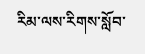རིམ་ལས་རིགས་སློབ་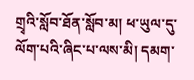གྲྭའི་སློབ་ཐོན་སློབ་མ། ཕ་ཡུལ་དུ་ལོག་པའི་ཞིང་པ་ལས་མི། དམག་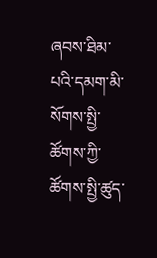ཞབས་ཐིམ་པའི་དམག་མི་སོགས་སྤྱི་ཚོགས་ཀྱི་ཚོགས་སྤྱི་ཚུད་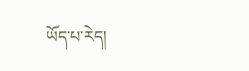ཡོད་པ་རེད།